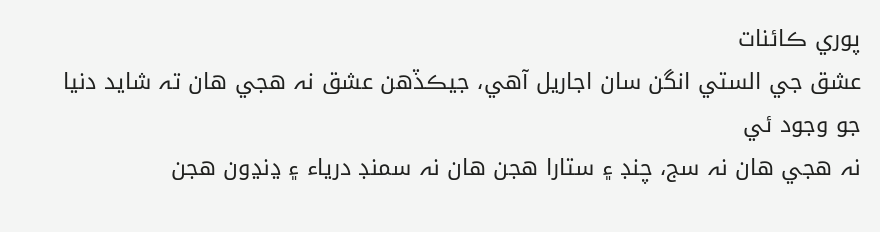پوري ڪائنات
عشق جي الستي انگن سان اجاريل آھي، جيڪڏهن عشق نہ هجي هان تہ شايد دنيا جو وجود ئي
نہ هجي هان نہ سج، چنڊ ۽ ستارا هجن هان نہ سمنڊ درياء ۽ ڍنڍون هجن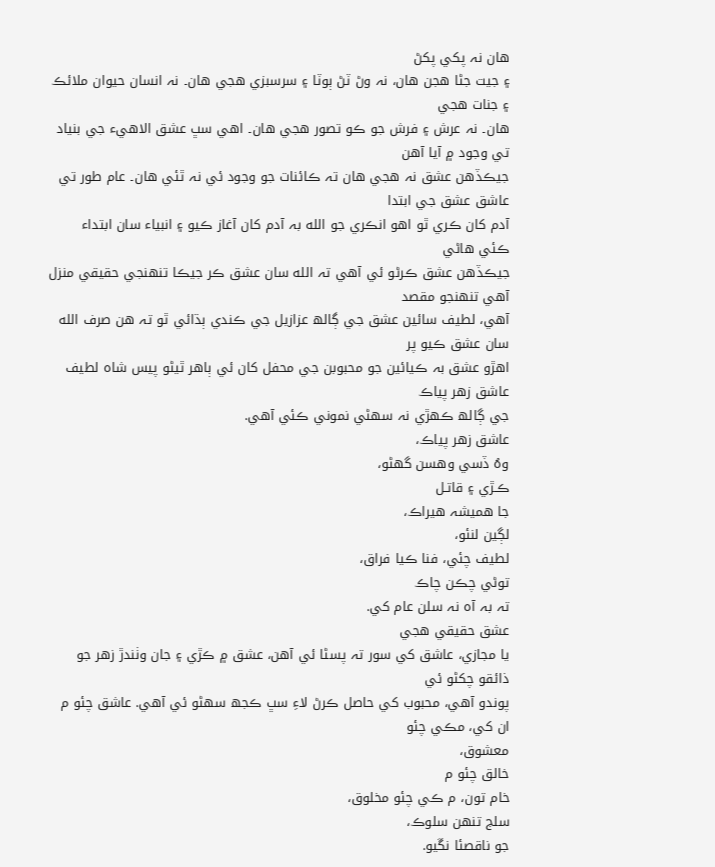هان نہ پکي پکڻ
۽ جيت جڻا هجن هان، نہ وڻ ٽڻ ٻوٽا ۽ سرسبزي هجي هان۔ نہ انسان حيوان ملائڪ ۽ جنات هجي
هان۔ نہ عرش ۽ فرش جو ڪو تصور هجي هان۔ اهي سڀ عشق الاهيء جي بنياد تي وجود ۾ آيا آھن
جيڪڏهن عشق نہ هجي هان تہ ڪائنات جو وجود ئي نہ ٿئي هان۔ عام طور تي عاشق عشق جي ابتدا
آدم کان ڪري ٿو اهو انڪري جو الله بہ آدم کان آغاز ڪيو ۽ انبياء سان ابتداء ڪئي هاڻي
جيڪڏهن عشق ڪرڻو ئي آهي تہ الله سان عشق ڪر جيڪا تنهنجي حقيقي منزل آهي تنهنجو مقصد
آهي، لطيف سائين عشق جي ڳالھ عزازيل جي ڪندي ٻڌائي ٿو تہ هن صرف الله سان عشق ڪيو پر
اهڙو عشق بہ ڪيائين جو محبوبن جي محفل کان ئي ٻاهر ٿيڻو پيس شاه لطيف عاشق زهر پياڪ
جي ڳالھ ڪهڙي نہ سهڻي نموني ڪئي آهي.
عاشق زهر پياڪ،
وهُ ڏسي وهسن گهڻو،
ڪـڙي ۽ قاتـل
جا هميشہ هيراڪ،
لڳين لنئو،
لطيف چئي، فنا ڪيا فراق،
توڻي چڪن چاڪ
تہ بہ آه نہ سلن عام کي.
عشق حقيقي هجي
يا مجازي، عاشق کي سور تہ پسڻا ئي آهن، عشق ۾ ڪڙي ۽ جان وٺندڙ زهر جو ذائقو چکڻو ئي
پوندو آهي، محبوب کي حاصل ڪرڻ لاءِ سڀ ڪجھ سهڻو ئي آهي. عاشق چئو م ان کي، مڪي چئو
معشوق،
خالق چئو م
خام تون، م ڪي چئو مخلوق،
سلج تنهن سلوڪ،
جو ناقصئا نڱيو.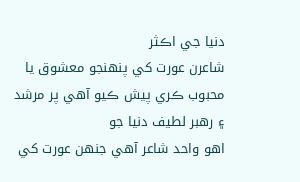دنيا جي اڪثر
شاعرن عورت کي پنهنجو معشوق يا محبوب ڪري پيش ڪيو آھي پر مرشد ۽ رھبر لطيف دنيا جو
اهو واحد شاعر آھي جنھن عورت کي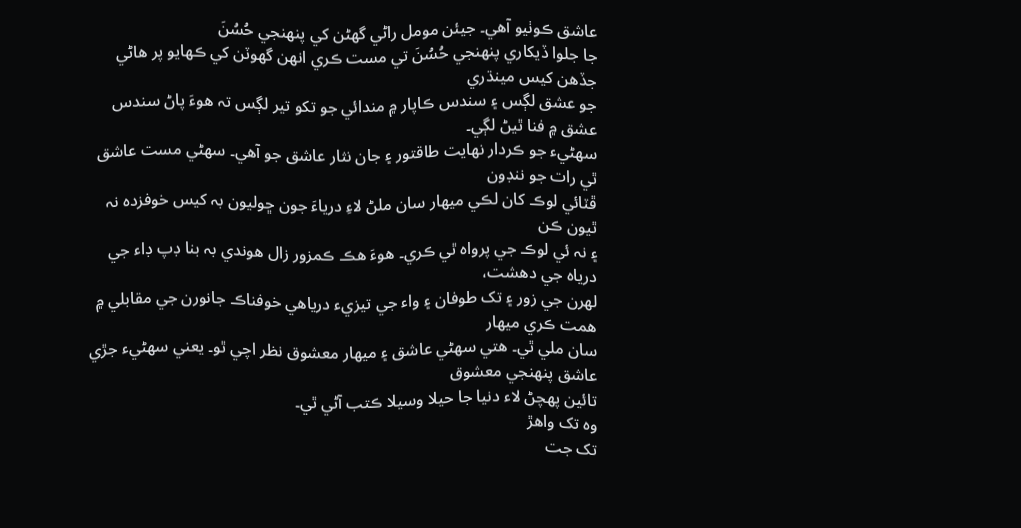عاشق ڪوٺيو آھي۔ جيئن مومل راڻي گهڻن کي پنهنجي حُسُنَ
جا جلوا ڏيکاري پنهنجي حُسُنَ تي مست ڪري انهن گهوٽن کي ڪهايو پر هاڻي جڏهن کيس مينڌري
جو عشق لڳس ۽ سندس ڪاپار ۾ مندائي جو تکو تير لڳس تہ هوءَ پاڻ سندس عشق ۾ فنا ٿيڻ لڳي۔
سهڻيء جو ڪردار نهايت طاقتور ۽ جان نثار عاشق جو آھي۔ سهڻي مست عاشق ٿي رات جو ننڊون
ڦٽائي لوڪ کان لڪي ميهار سان ملڻ لاءِ درياءَ جون ڇوليون بہ کيس خوفزدہ نہ ٿيون ڪن
۽ نہ ئي لوڪ جي پرواه ٿي ڪري۔ هوءَ ھڪ ڪمزور زال هوندي بہ بنا ڊپ ڊاء جي درياه جي دهشت،
لهرن جي زور ۽ تک طوفان ۽ واء جي تيزيء درياهي خوفناڪ جانورن جي مقابلي ۾ ھمت ڪري ميهار
سان ملي ٿي۔ هتي سهڻي عاشق ۽ ميهار معشوق نظر اچي ٿو۔ يعني سهڻيء جڙي عاشق پنهنجي معشوق
تائين پهچڻ لاء دنيا جا حيلا وسيلا ڪتب آڻي ٿي۔
وه تک واهڙ
تک جت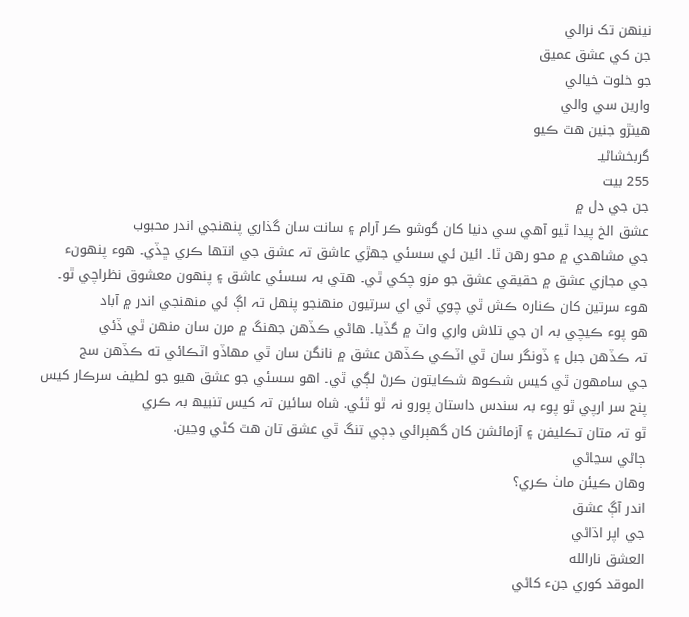نينهن تک نرالي
جن کي عشق عميق
جو خلوت خيالي
وارين سي والي
هينڙو جنين هٿ ڪيو
گربخشاڻيـ
255 بيت
جن جي دل ۾
عشق الخ پيدا ٿيو آھي سي دنيا کان گوشو ڪر آرام ۽ سانت سان گذاري پنهنجي اندر محبوب
جي مشاهدي ۾ محو رهن ٿا۔ ائين ئي سسئي جهڙي عاشق تہ عشق جي انتها ڪري ڇڏي۔ هوء پنهونء
جي مجازي عشق ۾ حقيقي عشق جو مزو چکي ٿي۔ هتي بہ سسئي عاشق ۽ پنهون معشوق نظراچي ٿو۔
هوء سرتين کان ڪنارہ ڪش ٿي چوي ٿي اي سرتيون منهنجو پنهل تہ اڳ ئي منهنجي اندر ۾ آباد
هو پوء ڪيچي بہ ان جي تلاش واري واٽ ۾ گڏيا۔ هاڻي ڪڏهن جهنگ ۾ مرن سان منهن ٿي ڏئي
تہ ڪڏهن جبل ۽ ڏونگر سان ٿي اٽڪي ڪڏهن عشق ۾ نانگن سان ٿي مهاڏو اٽڪائي ته ڪڏهن سج
جي سامهون ٿي کيس شڪوھ شڪايتون ڪرڻ لڳي ٿي۔ اهو سسئي جو عشق هيو جو لطيف سرڪار کيس
پنج سر ارپي ٿو پوء بہ سندس داستان پورو نہ ٿو ٿئي. شاه سائين تہ کيس تنبيھ بہ ڪري
ٿو تہ متان تڪليفن ۽ آزمائشن کان گهٻرائي ڊڄي تنگ ٿي عشق تان هٿ کڻي وڃين.
ڄاڻي سڃاڻي
وهان ڪيئن ماٺ ڪري؟
اندر آڳ عشق
جي اپر اڌاڻي
العشق نارالله
الموقد کوري جنء کاڻي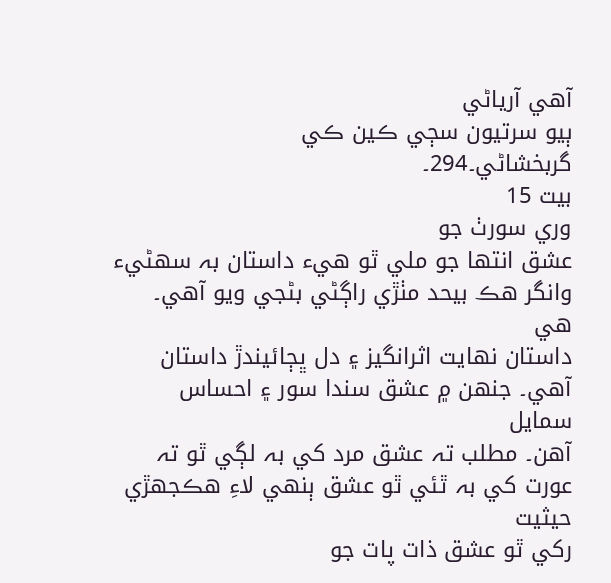آهي آرياڻي
ٻيو سرتيون سڄي ڪين ڪي
گربخشاڻي۔294۔
بيت 15
وري سورٺ جو
عشق انتها جو ملي ٿو هيء داستان بہ سهڻيء وانگر هڪ بيحد مٺڙي راڳڻي بڻجي ويو آھي۔ هي
داستان نهايت اثرانگيز ۽ دل ڀڄائيندڙ داستان آھي۔ جنهن ۾ عشق سندا سور ۽ احساس سمايل
آھن۔ مطلب تہ عشق مرد کي بہ لڳي ٿو تہ عورت کي بہ ٿئي ٿو عشق ٻنهي لاءِ هڪجهڙي حيثيت
رکي ٿو عشق ذات پات جو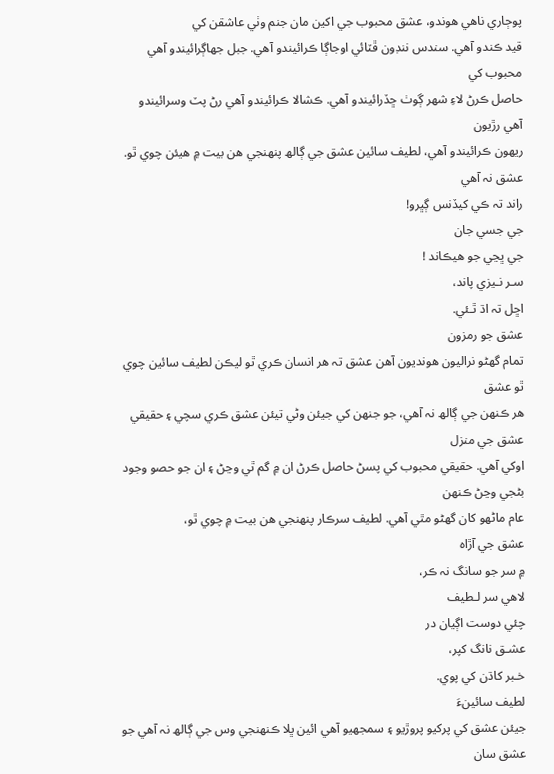پوڄاري ناهي هوندو، عشق محبوب جي اکين مان جنم وٺي عاشقن کي
قيد ڪندو آهي. سندس ننڊون ڦٽائي اوجاڳا ڪرائيندو آهي. جبل جهاڳرائيندو آهي محبوب کي
حاصل ڪرڻ لاءِ شهر ڳوٺ ڇڏرائيندو آهي. ڪشالا ڪرائيندو آهي رڻ پٽ وسرائيندو آهي رڙيون
ريهون ڪرائيندو آهي، لطيف سائين عشق جي ڳالھ پنهنجي هن بيت ۾ هيئن چوي ٿو.
عشق نہ آهي
راند تہ ڪي کيڏنس ڳڀرو!
جي جسي جان
جي ڀڃي جو هيڪاند !
سـر نـيزي پاند،
اڇل تہ اڌ ٿـئي.
عشق جو رمزون
تمام گهڻو نراليون هونديون آهن عشق تہ هر انسان ڪري ٿو ليڪن لطيف سائين چوي ٿو عشق
هر ڪنهن جي ڳالھ نہ آهي، جو جنهن کي جيئن وڻي تيئن عشق ڪري سچي ۽ حقيقي عشق جي منزل
اوکي آهي. حقيقي محبوب کي پسڻ حاصل ڪرڻ ان ۾ گم ٿي وڃڻ ۽ ان جو حصو وجود بڻجي وڃڻ ڪنهن
عام ماڻهو کان گهڻو مٿي آهي. لطيف سرڪار پنهنجي هن بيت ۾ چوي ٿو،
عشق جي آڙاه
۾ سر جو سانگ نہ ڪر،
لاهي سر لـطيف
چئي دوست اڳيان در
عشـق نانگ کپر،
خـبر کاڌن کي پوي.
لطيف سائينءَ
جيئن عشق کي پرکيو پروڙيو ۽ سمجهيو آهي ائين ڀلا ڪنهنجي وس جي ڳالھ نہ آهي جو عشق سان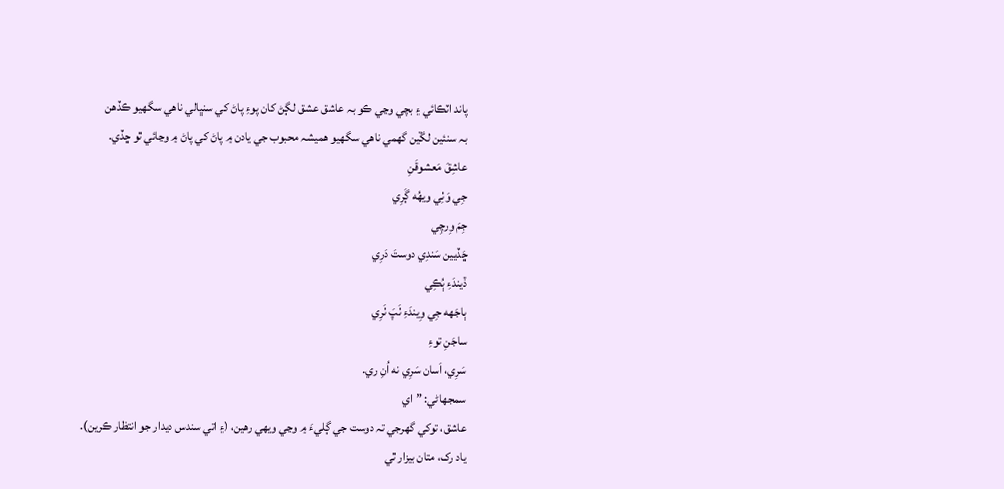پاند اٽڪائي ۽ بچي وڃي ڪو بہ عاشق عشق لڳڻ کان پوءِ پاڻ کي سنڀالي ناهي سگهيو ڪڏهن
بہ سنئين لڱين گهمي ناهي سگهيو هميشہ محبوب جي يادن ۾ پاڻ کي پاڻ ۾ وڃائي ٿو ڇڏي.
عاشِقَ مَعشوقَنِ
جِي وَٺِي ويهُه ڳَرِي
جِمَ وِرچِي
ڇَڏيين سَندِي دوستَ دَرِي
ڏيندَءِ ٻُڪِي
ٻاجَهه جِي وِيندَءِ ٺَپَ ٺَرِي
ساجَنِ توءِ
سَرِي، اَسان سَرِي نه اُنِ ري.
سمجهاڻي: ”اي
عاشق، توکي گهرجي تہ دوست جي ڳليءَ ۾ وڃي ويهي رهين، (۽ اتي سندس ديدار جو انتظار ڪرين).
ياد رک، متان بيزار ٿي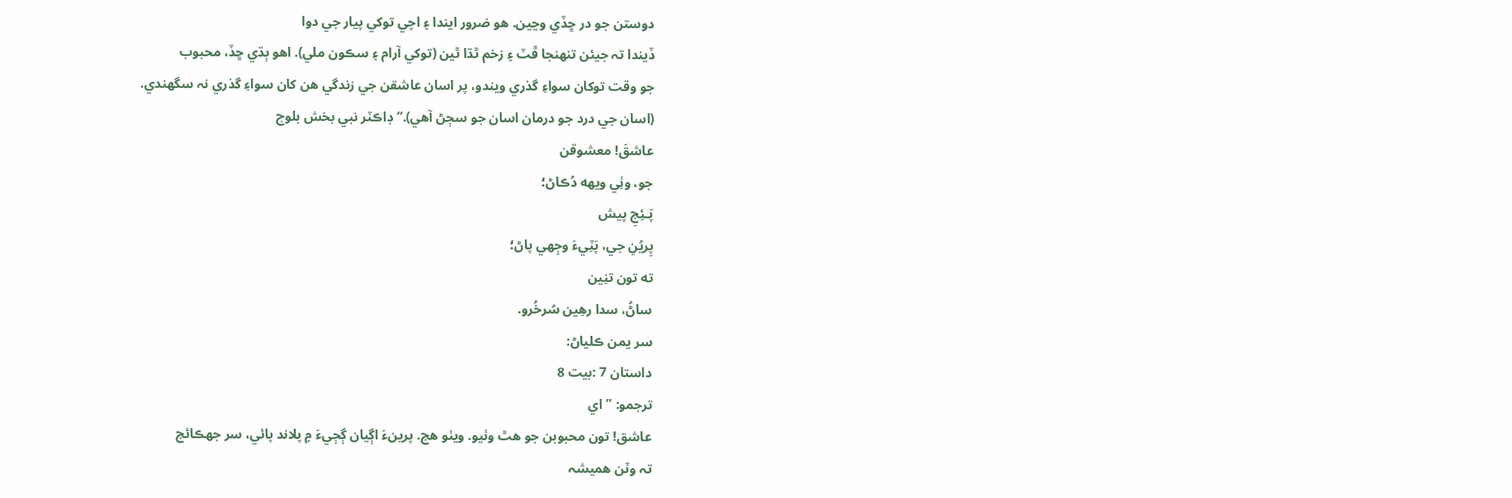دوستن جو در ڇڏي وڃين. هو ضرور ايندا ۽ اچي توکي پيار جي دوا
ڏيندا تہ جيئن تنهنجا ڦٽ ۽ زخم ٿڌا ٿين (توکي آرام ۽ سڪون ملي). اهو ٻڌي ڇڏ، محبوب
جو وقت توکان سواءِ گذري ويندو، پر اسان عاشقن جي زندگي هن کان سواءِ گذري نہ سگهندي.
(اسان جي درد جو درمان اسان جو سڄڻ آهي).“ ڊاڪٽر نبي بخش بلوچ
عاشقَ! معشوقن
جو، وٺِي ويھه دُڪاڻ؛
پَـئِجِ پيش
پِريُنِ جي، پَٽِيءَ وجِھي پاڻ؛
ته تون تنِين
ساڻُ، سدا رهِين سُرخُرو.
سر يمن ڪلياڻ:
داستان 7 :بيت 8
ترجمو: ”اي
عاشق! تون محبوبن جو هٿ وٺيو. ويٺو هج. پرينءَ اڳيان ڳڄيءَ ۾ پلاند پائي، سر جهڪائج
تہ وٽن هميشہ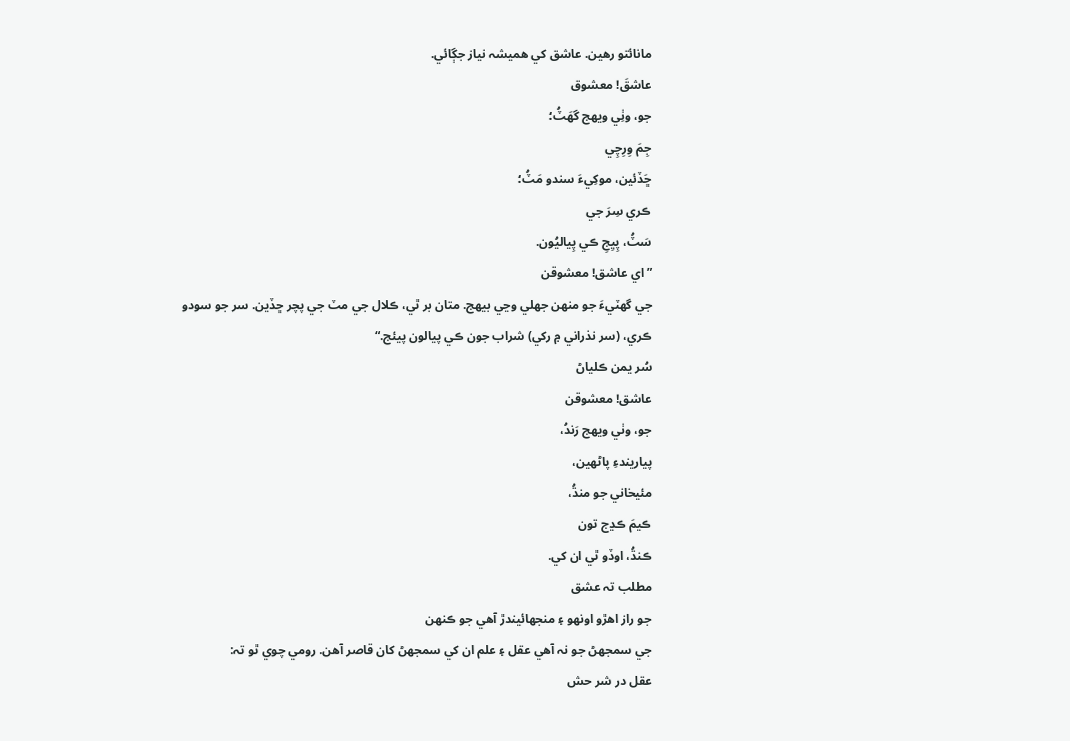مانائتو رهين. عاشق کي هميشہ نياز جڳائي.
عاشقَ! معشوق
جو، وٺِي ويھج گهَٽُ؛
جِمَ وِرِچِي
ڇَڏئين، موکِيءَ سندو مَٽُ؛
ڪري سِرَ جي
سَٽُ، پِيِجِ ڪي پِياليُون.
”اي عاشق! معشوقن
جي گهٽيءَ جو منھن جهلي وڃي بيھج. متان بر ٿي، ڪلال جي مٽ جي پچر ڇڏين. سر جو سودو
ڪري، (سر نذراني ۾ رکي) شراب جون ڪي پيالون پيئج.“
سُر يمن ڪلياڻ
عاشق! معشوقن
جو، وٺي ويهج رَندُ،
پياريندءِ پاڻهين،
مئيخاني جو منڌُ،
ڪيمَ ڪڍج تون
ڪنڌُ، اوڏو ٿي ان کي.
مطلب تہ عشق
جو راز اھڙو اونھو ۽ منجھائيندڙ آھي جو ڪنھن
جي سمجھڻ جو نہ آھي عقل ۽ علم ان کي سمجھڻ کان قاصر آھن. رومي چوي ٿو تہ:
عقل در شر حش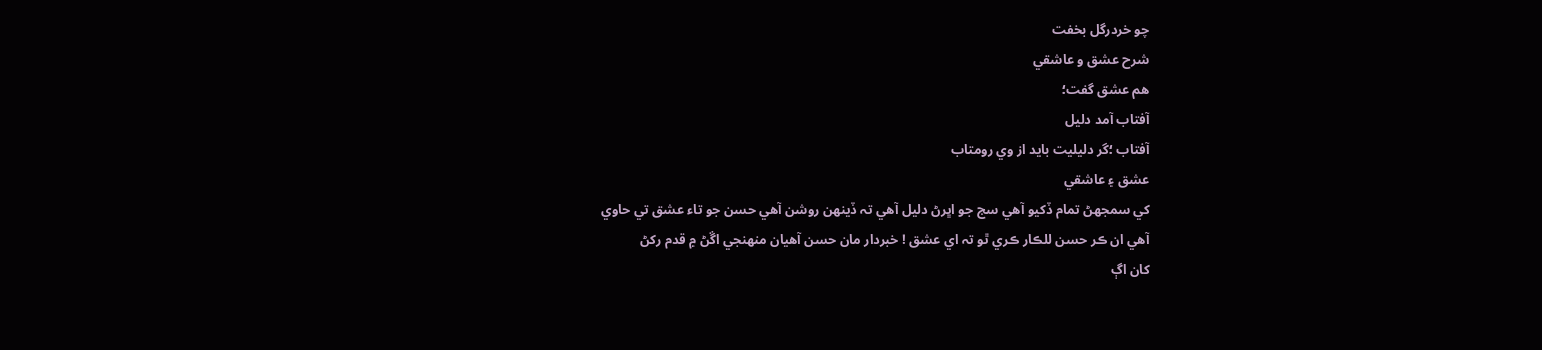چو خردرگل بخفت
شرح عشق و عاشقي
ھم عشق گفت؛
آفتاب آمد دليل
آفتاب ؛گر دليليت بايد از وي رومتاب
عشق ۽ عاشقي
کي سمجھڻ تمام ڏکيو آھي سج جو اڀرڻ دليل آھي تہ ڏينھن روشن آھي حسن جو تاء عشق تي حاوي
آھي ان ڪر حسن للڪار ڪري ٿو تہ اي عشق ! خبردار مان حسن آھيان منھنجي اڱڻ ۾ قدم رکڻ
کان اڳ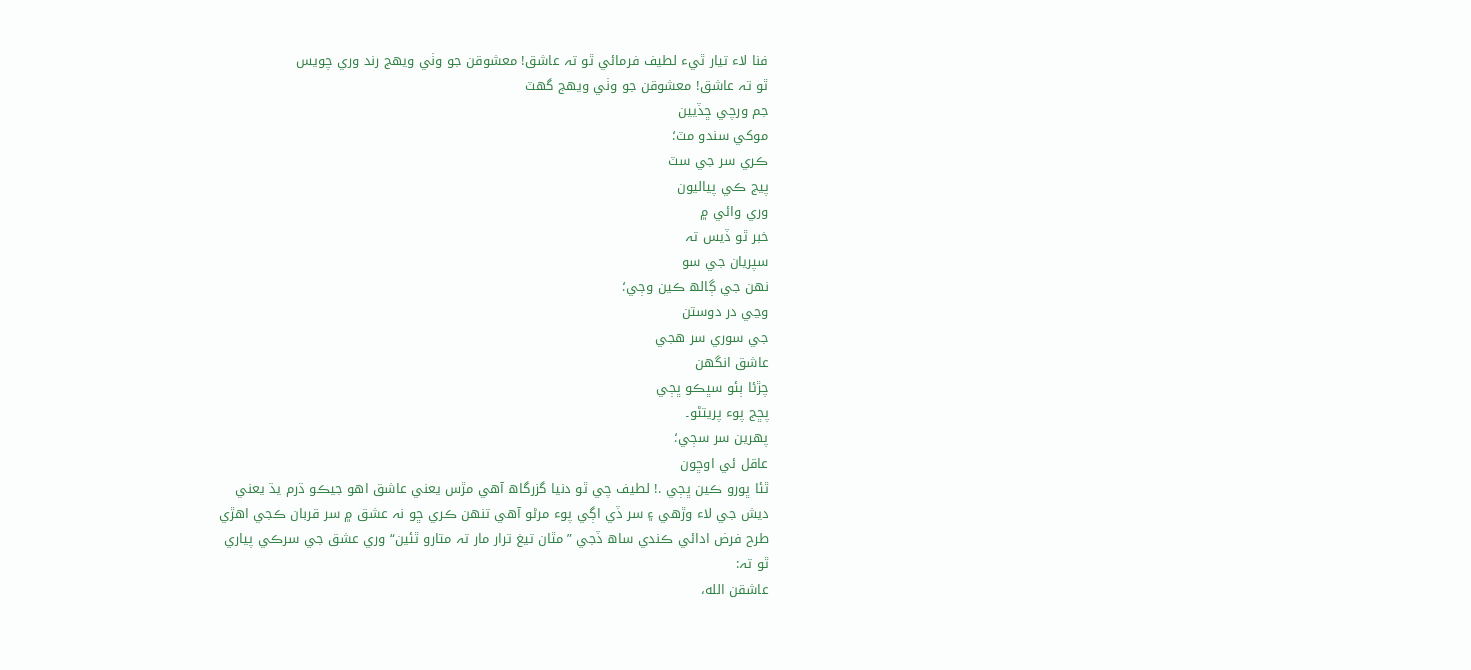فنا لاء تيار ٿيء لطيف فرمائي ٿو تہ عاشق! معشوقن جو وٺي ويھج رند وري چويس
ٿو تہ عاشق! معشوقن جو وٺي ويھج گھٽ
جم ورچي ڇڏيين
موکي سندو مٽ؛
ڪري سر جي سٽ
پيج ڪي پياليون
وري وائي ۾
خبر ٿو ڏيس تہ
سپريان جي سو
نھن جي ڳالھ ڪين وڄي؛
وڃي در دوستن
جي سوري سر ھجي
عاشق انگھن
چڙئا ٻئو سڀڪو ڀڄي
پڇج پوء پريتڻو۔
پھرين سر سڄي؛
عاقل ئي اوڇون
ٿئا ڀورو ڪين ڀڄي .! لطيف چي ٿو دنيا گزرگاھ آھي مڙس يعني عاشق اھو جيڪو ڌرم يڌ يعني
ديش جي لاء وڙھي ۽ سر ڏي اڳي پوء مرڻو آھي تنھن ڪري ڇو نہ عشق ۾ سر قربان ڪجي اھڙي
طرح فرض ادائي ڪندي ساھ ڏجي ”مٿان تيغ ترار مار تہ متارو ٿئين“ وري عشق جي سرڪي پياري
ٿو تہ:
عاشقن الله،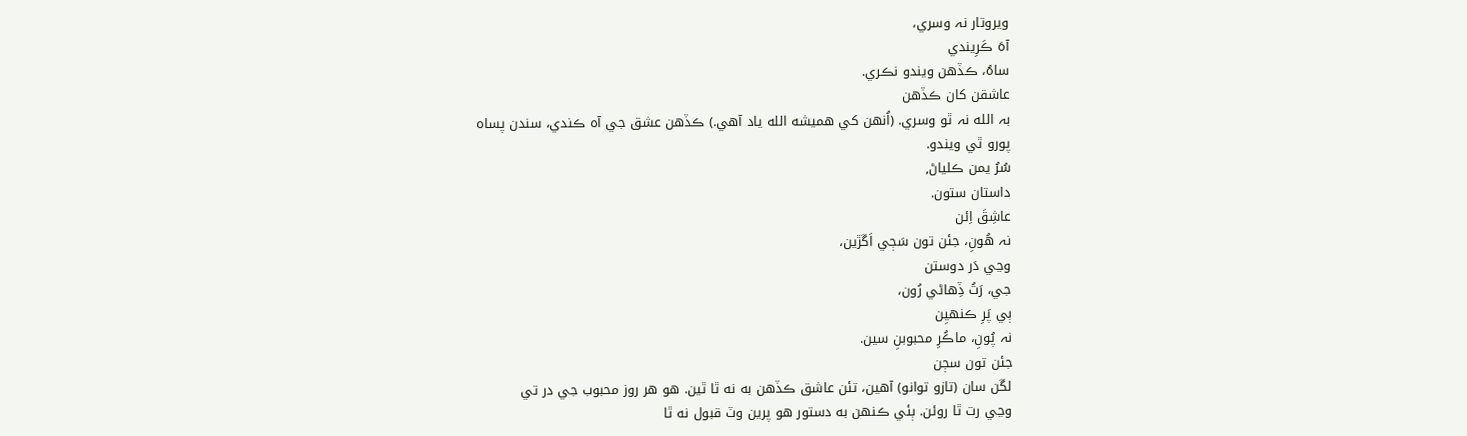ويروتار نہ وسري،
آهَ ڪَرِيندي
ساهُ، ڪڏهن ويندو نڪري.
عاشقن کان ڪڏهن
بہ الله نہ ٿو وسري. (اُنهن کي هميشه الله ياد آهي.) ڪڏهن عشق جي آه ڪندي، سندن پساه
پورو ٿي ويندو.
سُرُ يمن ڪلياڻ,
داستان ستون.
عاشِقَ اِئن
نہ هُونِ، جئن تون سَڄي اَڱڙين،
وڃي دَر دوستن
جي، رَتُ ڏِهاڻي رُون،
ٻي پَرِ ڪنهيِن
نہ پُونِ، ماڪُرِ محبوبنِ سين.
جئن تون سڄن
لڱن سان (تازو توانو) آهين، تئن عاشق ڪڏهن به نه ٿا ٿين. هو هر روز محبوب جي در تي
وڃي رت ٿا روئن. ٻئي ڪنهن به دستور هو پرين وٽ قبول نه ٿا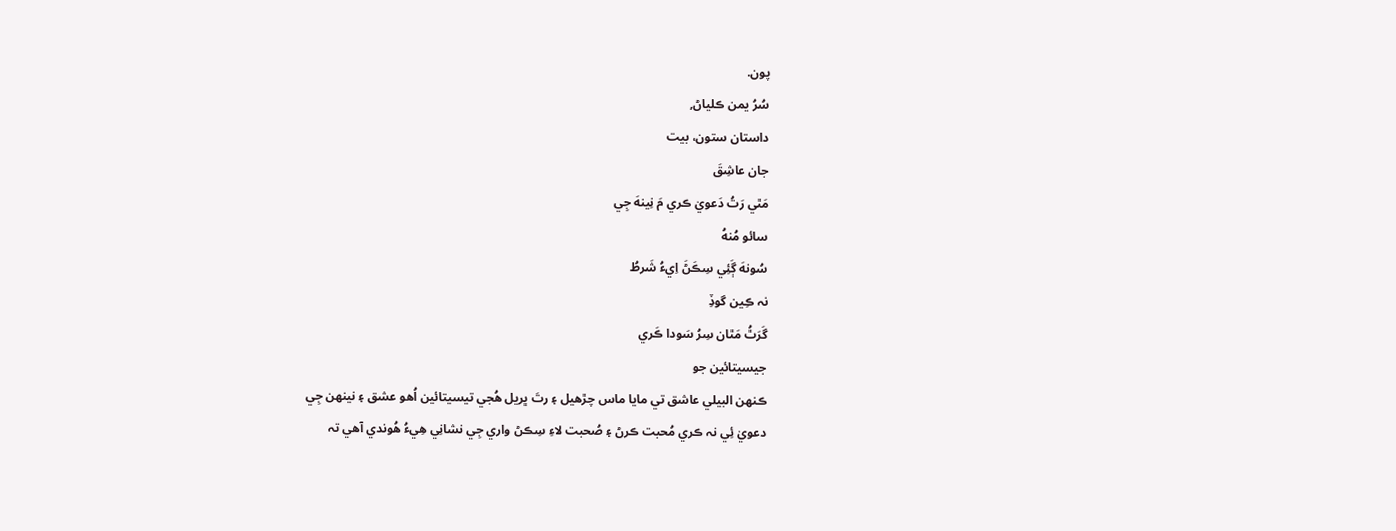پون.
سُرُ يمن ڪلياڻ,
داستان ستون، بيت
جان عاشِقَ
مَٿي رَتُ دَعويٰ ڪري مَ نِينهَ جِي
سائو مُنهُ
سُونهَ ڳَئِي سِڪَڻَ اِيءُ شَرطُ
نہ ڪِين گوڏِ
گَرَٿُ مَٿان سِرُ سَودا ڪَري
جيسيتائين جو
ڪنهن البيلي عاشق تي مايا ماس چڙھيل ۽ رتَ ڀريل ھُجي تيسيتائين اُھو عشق ۽ نينهن جِي
دعويٰ ئِي نہ ڪري مُحبت ڪرڻ ۽ صُحبت لاءِ سِڪڻ واري جِي نشانِي ھِيءُ ھُوندي آھي تہ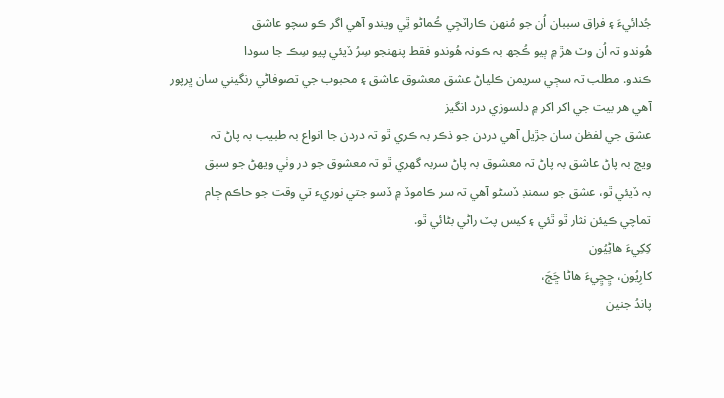جُدائيءَ ۽ فراق سببان اُن جو مُنهن ڪاراٽجِي ڪُماڻو ٿِي ويندو آھي اگر ڪو سچو عاشق
ھُوندو تہ اُن وٽ ھڙ ۾ ٻيو ڪُجھ بہ ڪونہ ھُوندو فقط پنهنجو سِرُ ڏيئي پيو سِڪ جا سودا
ڪندو. مطلب تہ سڄي سريمن ڪلياڻ عشق معشوق عاشق ۽ محبوب جي تصوفاڻي رنگيني سان ڀرپور
آھي ھر بيت جي اکر اکر ۾ دلسوزي درد انگيز
عشق جي لفظن سان جڙيل آھي دردن جو ذڪر بہ ڪري ٿو تہ دردن جا انواع بہ طبيب بہ پاڻ تہ
ويڄ بہ پاڻ عاشق بہ پاڻ تہ معشوق بہ پاڻ سربہ گھري ٿو تہ معشوق جو در وٺي ويھڻ جو سبق
بہ ڏيئي ٿو، عشق جو سمنڊ ڏسڻو آھي تہ سر ڪاموڏ ۾ ڏسو جتي نوريء تي وقت جو حاڪم ڄام
تماچي ڪيئن نثار ٿو ٿئي ۽ کيس پٽ راڻي بڻائي ٿو.
کِکِيءَ هاڻِيُون
کارِيُون، ڇِڇِيءَ هاڻا ڇَڄَ،
پاندُ جنين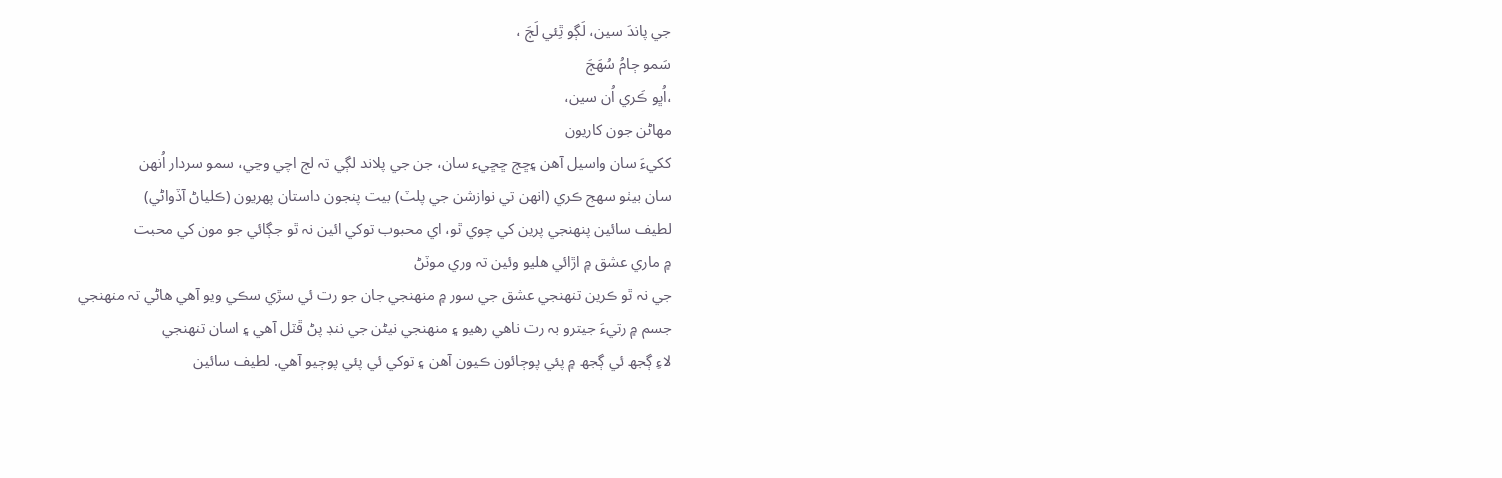جي پاندَ سين، لَڳو ٿِئي لَڄَ ،
سَمو ڄامُ سُهَڄَ
،اُڀو ڪَري اُن سين،
مهاڻن جون کاريون
ککيءَ سان واسيل آهن ۽ڇڄ ڇڇيء سان، جن جي پلاند لڳي تہ لڄ اچي وڃي، سمو سردار اُنهن
سان بيٺو سهج ڪري (انهن تي نوازشن جي پلٽ) بيت پنجون داستان پهريون (ڪلياڻ آڏواڻي)
لطيف سائين پنهنجي پرين کي چوي ٿو، اي محبوب توکي ائين نہ ٿو جڳائي جو مون کي محبت
۾ ماري عشق ۾ اڙائي هليو وئين تہ وري موٽڻ
جي نہ ٿو ڪرين تنهنجي عشق جي سور ۾ منهنجي جان جو رت ئي سڙي سڪي ويو آهي هاڻي تہ منهنجي
جسم ۾ رتيءَ جيترو بہ رت ناهي رهيو ۽ منهنجي نيڻن جي ننڊ پڻ ڦٽل آهي ۽ اسان تنهنجي
لاءِ ڳجھ ئي ڳجھ ۾ پئي پوڄائون ڪيون آهن ۽ توکي ئي پئي پوڄيو آهي. لطيف سائين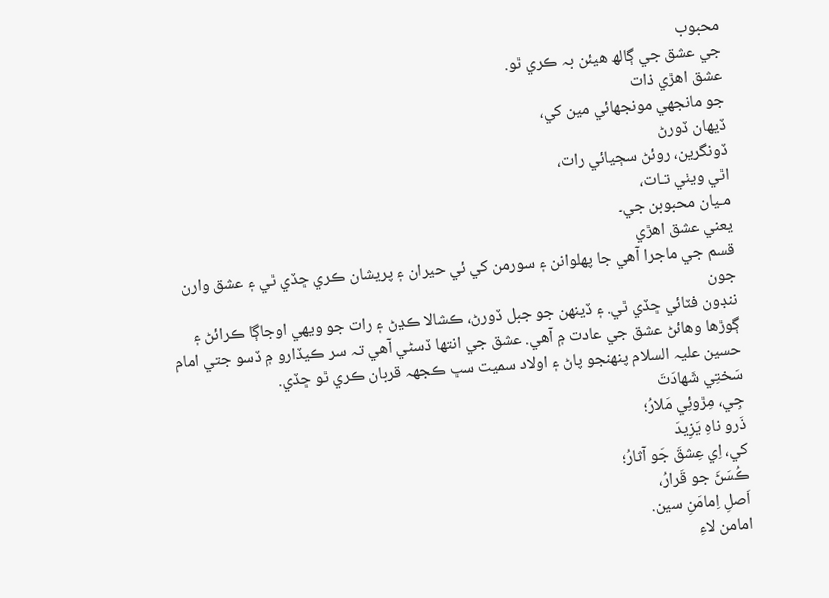محبوب
جي عشق جي ڳالھ هيئن بہ ڪري ٿو.
عشق اهڙي ذات
جو مانجهي مونجهائي مين کي،
ڏيهان ڏورڻ
ڏونگرين، روئڻ سڄيائي رات،
اٿي ويٺي تـات،
مـيان محبوبن جي۔
يعني عشق اهڙي
قسم جي ماجرا آهي جا پهلوانن ۽ سورمن کي ئي حيران ۽ پريشان ڪري ڇڏي ٿي ۽ عشق وارن جون
ننڊون فٽائي ڇڏي ٿي. ۽ ڏينهن جو جبل ڏورڻ، ڪشالا ڪڍڻ ۽ رات جو ويهي اوجاڳا ڪرائڻ ۽
ڳوڙها وهائڻ عشق جي عادت ۾ آهي. عشق جي انتها ڏسڻي آھي تہ سر ڪيڏارو ۾ ڏسو جتي امام
حسين عليہ السلام پنهنجو پاڻ ۽ اولاد سميت سڀ ڪجهہ قربان ڪري ٿو ڇڏي.
سَختِي شَھادَتَ
جِي، مِڙوئِي مَلارُ؛
ذَرو ناهِ يَزِيدَ
کي، اِي عِشقَ جَو آثارُ؛
ڪُسَڻَ جو قَرارُ،
اَصلِ اِمامَنِ سين.
امامن لاءِ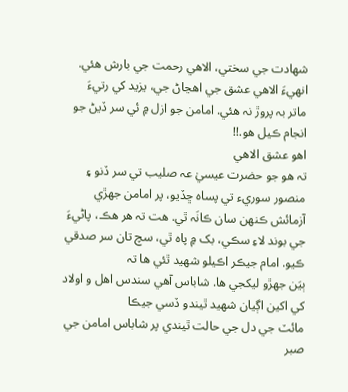شھادت جي سختي، الاهي رحمت جي بارش هئي. انهيءَ الاهي عشق جي اهڃاڻ جي، يزيد کي رتيءَ
ماتر بہ پروڙ نہ هئي. امامن جو ازل ۾ ئي سر ڏيڻ جو انجام ڪيل هو.!!
اهو عشق الاهي
تہ هو جو حضرت عيسيٰ عہ صليب تي سر ڏنو ۽ منصور سوريء تي پساه ڇڏيو، پر امامن جھڙي
آزمائش ڪنهن سان ڪانَہ ٿي. هت تہ هر هڪ، پاڻيءَ
جي بوند لاءِ سڪي، بک ۾ پاه ٿي، سچ تان سر صدقي ڪيو. امام جيڪر اڪيلو شھيد ٿئي ها تہ
ٻيَن جھڙو ليکجي ها. شاباس آهي سندس اهل و اولاد کي اکين اڳيان شھيد ٿيندو ڏسي جيڪا
مائٽ جي دل جي حالت ٿيندي پر شاباس امامن جي صبر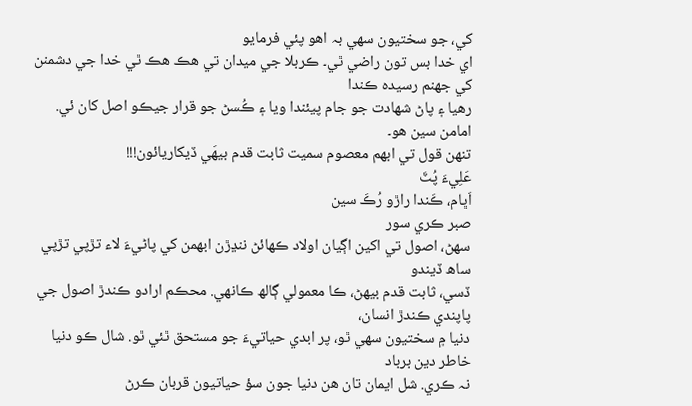کي، جو سختيون سهي بہ اهو پئي فرمايو
اي خدا بس تون راضي ٿي۔ ڪربلا جي ميدان تي هڪ هڪ ٿي خدا جي دشمنن کي جهنم رسيدہ ڪندا
رهيا ۽ پاڻ شھادت جو جام پيئندا ويا ۽ ڪُسڻ جو قرار جيڪو اصل کان ئي. امامن سين هو۔
تنهن قول تي ابهم معصوم سميت ثابت قدم بيھَي ڏيکاريائون!!!
عَلِيءَ پُٽَ
اَڀام، ڪَندا راڙو رُڪَ سين
صبر ڪري سور
سهڻ، اصول تي اکين اڳيان اولاد ڪهائڻ ننڍڙن ابهمن کي پاڻيءَ لاء تڙپي تڙپي ساھ ڏيندو
ڏسي، ثابت قدم بيهڻ، ڪا معمولي ڳالھ ڪانهي. محڪم ارادو ڪندڙ اصول جي پاپندي ڪندڙ انسان،
دنيا ۾ سختيون سهي ٿو، پر ابدي حياتيءَ جو مستحق ٿئي ٿو. شال ڪو دنيا خاطر دين برباد
نہ ڪري. شل ايمان تان هن دنيا جون سؤ حياتيون قربان ڪرڻ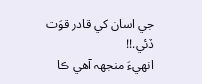جي اسان کي قادر قوَت ڏئي.!!
انھيءَ منجهہ آھي ڪا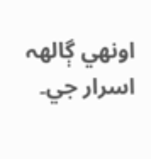اونهي ڳالهہ اسرار جي۔